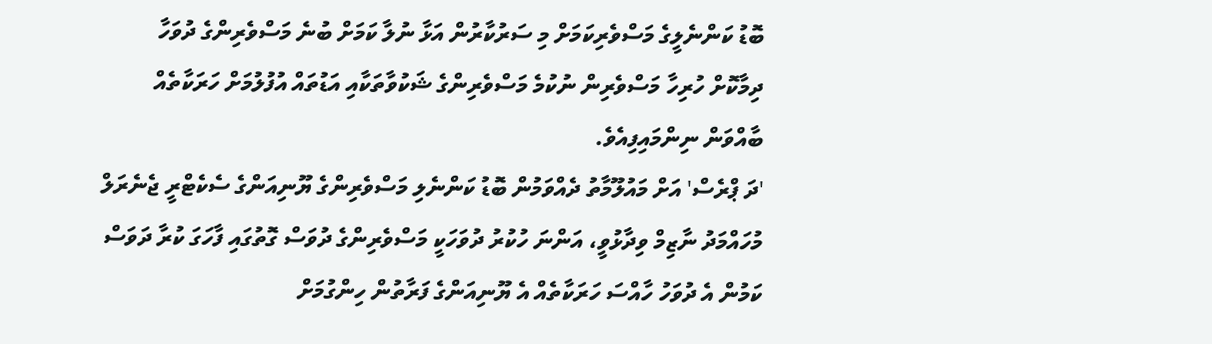ބޮޑު ކަންނެލީގެ މަސްވެރިކަމަށް މި ސަރުކާރުން އަޅާ ނުލާ ކަމަށް ބުނެ މަސްވެރިންގެ ދުވަހާ ދިމާކޮށް ހުރިހާ މަސްވެރިން ނުކުމެ މަސްވެރިންގެ ޝަކުވާތަކާއި އަޑުތައް އުފުލުމަށް ހަރަކާތެއް ބާއްވަން ނިންމައިފިއެވެ.
'ދަ ޕްރެސް' އަށް މައުލޫމާތު ދެއްވަމުން ބޮޑު ކަންނެލި މަސްވެރިންގެ ޔޫނިއަންގެ ސެކެޓްރީ ޖެނެރަލް މުހައްމަދު ނާޒިމް ވިދާޅުވީ، އަންނަ ހުކުރު ދުވަހަކީ މަސްވެރިންގެ ދުވަސް ގޮތުގައި ފާހަގަ ކުރާ ދަވަސް ކަމުން އެ ދުވަހު ހާއްސަ ހަރަކާތެއް އެ ޔޫނިއަންގެ ފަރާތުން ހިންގުމަށް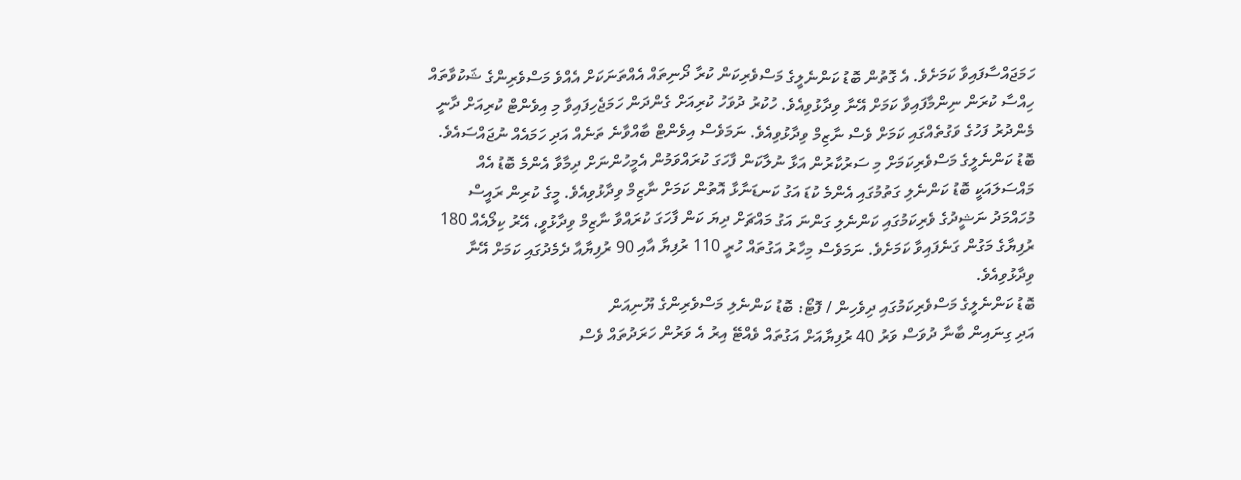ހަމަޖައްސާފައިވާ ކަމަށެވެ. އެ ގޮތުން ބޮޑު ކަންނެލީގެ މަސްވެރިކަން ކުރާ ދޯނިތައް އެއްތަނަކަށް އެއްވެ މަސްވެރިންގެ ޝަކުވާތައް ހިއްސާ ކުރަން ނިންމާފައިވާ ކަމަށް އޭނާ ވިދާޅުވިއެވެ. ހުކުރު ދުވަހު ކުރިއަށް ގެންދަން ހަމަޖެހިފައިވާ މި އިވެންޓް ކުރިއަށް ދާނީ މެންދުރު ފަހުގެ ވަގުތެއްގައި ކަމަށް ވެސް ނާޒިމް ވިދާޅުވިއެވެ. ނަމަވެސް އިވެންޓް ބާއްވާނެ ތަނެއް އަދި ހަމައެއް ނުޖައްސައެވެ.
ބޮޑު ކަންނެލީގެ މަސްވެރިކަމަށް މި ސަރުކާރުން އަޅާ ނުލާކަން ފާހަގަ ކުރައްވަމުން އެމީހުންނަށް ދިމާވާ އެންމެ ބޮޑު އެއް މައްސަލައަކީ ބޮޑު ކަންނެލި ގަތުމުގައި އެންމެ ކުޑަ އަގު ކަނޑަނާޅާ އޮތުން ކަމަށް ނާޒިމް ވިދާޅުވިއެވެ. މީގެ ކުރިން ރައީސް މުހައްމަދު ނަޝީދުގެ ވެރިކަމުގައި ކަންނެލި ގަންނަ އަގު މައްޗަށް ދިޔަ ކަން ފާހަގަ ކުރައްވާ ނާޒިމް ވިދާޅުވީ، އޭރު ކިލޯއެއް 180 ރުފިޔާގެ މަގުން ގަނެފައިވާ ކަމަށެވެ. ނަމަވެސް މިހާރު އަގުތައް ހުރީ 110 ރުފިޔާ އާއި 90 ރުފިޔާއާ ދެމެދުގައި ކަމަށް އޭނާ ވިދާޅުވިއެވެ.
ބޮޑު ކަންނެލީގެ މަސްވެރިކަމުގައި ދިވެހިން / ފޮޓޯ: ބޮޑު ކަންނެލި މަސްވެރިންގެ ޔޫނިއަން
އަދި ގިނައިން ބާނާ ދުވަސް ވަރު 40 ރުފިޔާއަށް އަގުތައް ވެއްޓޭ އިރު އެ ވަރުން ހަރަދުތައް ވެސް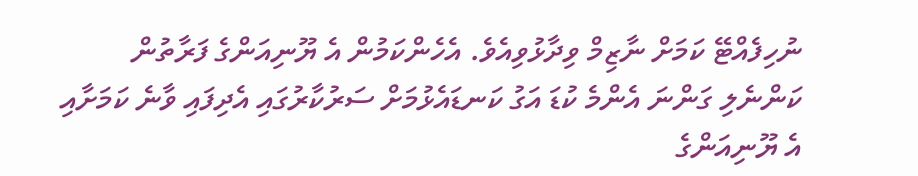ނުހިފެއްޓޭ ކަމަށް ނާޒިމް ވިދާޅުވިއެވެ. އެހެންކަމުން އެ ޔޫނިއަންގެ ފަރާތުން ކަންނެލި ގަންނަ އެންމެ ކުޑަ އަގު ކަނޑައެޅުމަށް ސަރުކާރުގައި އެދިފައި ވާނެ ކަމަށާއި އެ ޔޫނިއަންގެ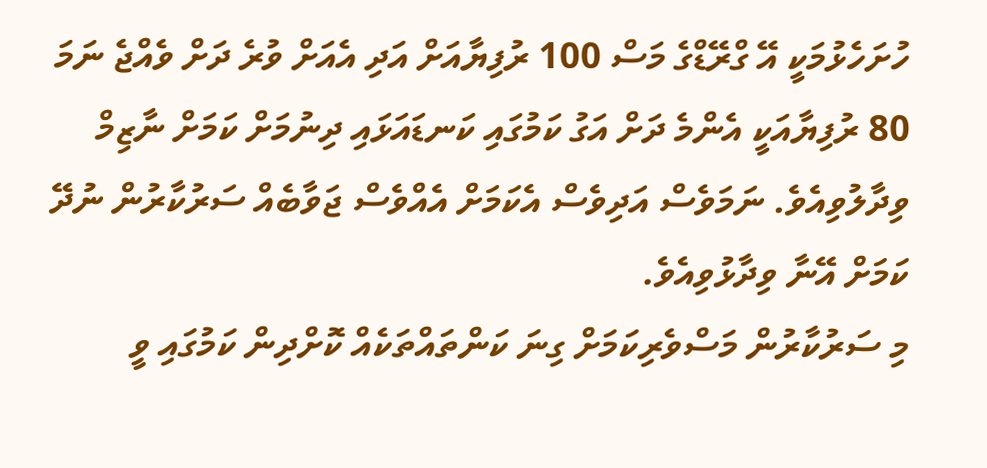ހުށަހެޅުމަކީ އޭ ގްރޭޑްގެ މަސް 100 ރުފިޔާއަށް އަދި އެއަށް ވުރެ ދަށް ވެއްޖެ ނަމަ 80 ރުފިޔާއަކީ އެންމެ ދަށް އަގު ކަމުގައި ކަނޑައަޅައި ދިނުމަށް ކަމަށް ނާޒިމް ވިދާލުވިއެވެ. ނަމަވެސް އަދިވެސް އެކަމަށް އެއްވެސް ޖަވާބެއް ސަރުކާރުން ނުދޭ ކަމަށް އޭނާ ވިދާޅުވިއެވެ.
މި ސަރުކާރުން މަސްވެރިކަމަށް ގިނަ ކަންތައްތަކެއް ކޮށްދިން ކަމުގައި ވީ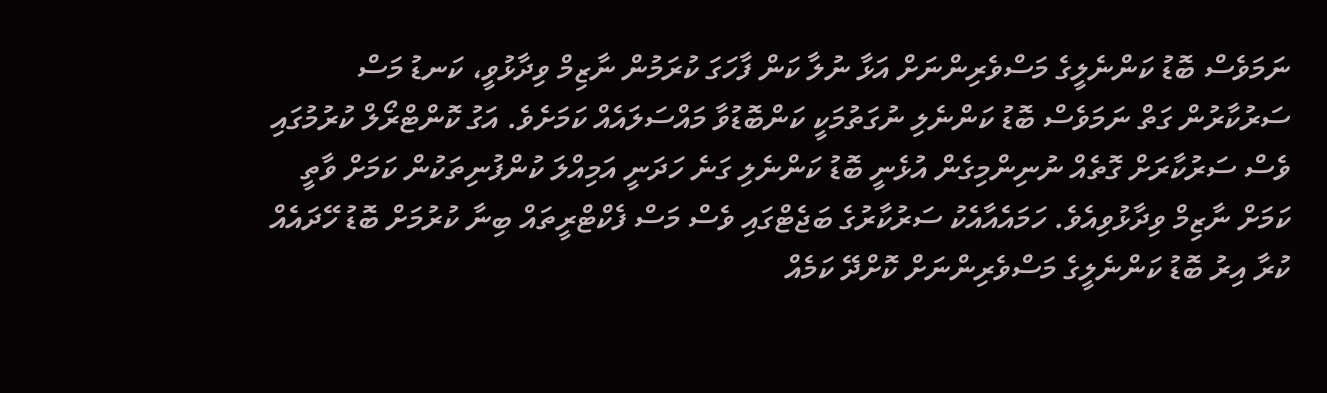ނަމަވެސް ބޮޑު ކަންނެލީގެ މަސްވެރިންނަށް އަޅާ ނުލާ ކަން ފާހަގަ ކުރަމުން ނާޒިމް ވިދާޅުވީ، ކަނޑު މަސް ސަރުކާރުން ގަތް ނަމަވެސް ބޮޑު ކަންނެލި ނުގަތުމަކީ ކަންބޮޑުވާ މައްސަލައެއް ކަމަށެވެ. އަގު ކޮންޓްރޯލް ކުރުމުގައި ވެސް ސަރުކާރަށް ގޮތެއް ނުނިންމިގެން އުޅެނީ ބޮޑު ކަންނެލި ގަނެ ހަދަނީ އަމިއްލަ ކުންފުނިތަކުން ކަމަށް ވާތީ ކަމަށް ނާޒިމް ވިދާޅުވިއެވެ. ހަމައެއާއެކު ސަރުކާރުގެ ބަޖެޓްގައި ވެސް މަސް ފެކްޓްރީތައް ބިނާ ކުރުމަށް ބޮޑު ހޭދައެއް ކުރާ އިރު ބޮޑު ކަންނެލީގެ މަސްވެރިންނަށް ކޮށްދޭ ކަމެއް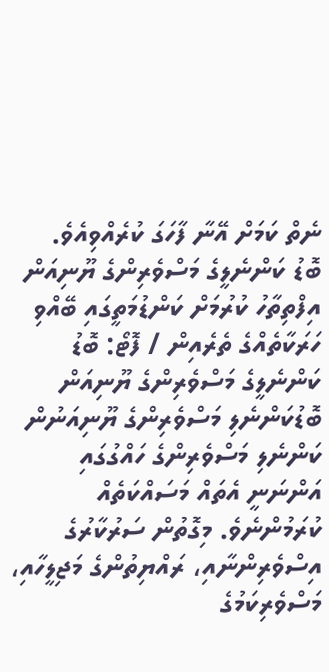ނެތް ކަމަށް އޭނާ ފާހަގަ ކުރެއްވިއެވެ.
ބޮޑު ކަންނެލީގެ މަސްވެރިންގެ ޔޫނިއަން އިފްތިތާހު ކުރުމަށް ކަންޑުމަތީގައި ބޭއްވި ހަރަކާތެއްގެ ތެރެއިން / ފޮޓޯ: ބޮޑު ކަންނެލީގެ މަސްވެރިންގެ ޔޫނިއަން
ބޮޑުކަންނެލި މަސްވެރިންގެ ޔޫނިއަނުން ކަންނެލި މަސްވެރިންގެ ހައްގުގައި އަންނަނީ އެތައް މަސައްކަތެއް ކުރަމުންނެވެ. މިގޮތުން ސަރުކާރުގެ އިސްވެރިންނާއި، ރައްޔިތުންގެ މަޖިލީހާއި، މަސްވެރިކަމުގެ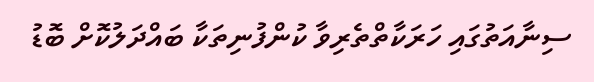ސިނާއަތުގައި ހަރަކާތްތެރިވާ ކުންފުނިތަކާ ބައްދަލުކޮށް ބޮޑު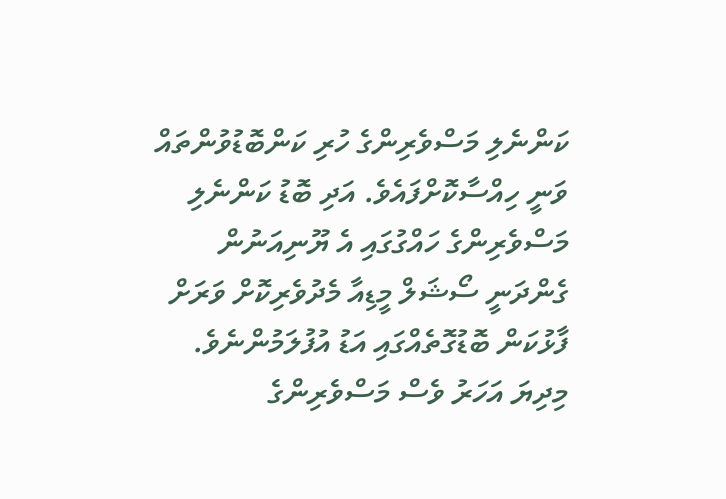ކަންނެލި މަސްވެރިންގެ ހުރި ކަންބޮޑުވުންތައް ވަނީ ހިއްސާކޮށްފައެވެ. އަދި ބޮޑު ކަންނެލި މަސްވެރިންގެ ހައްގުގައި އެ ޔޫނިއަނުން ގެންދަނީ ސޯޝަލް މީޑިއާ މެދުވެރިކޮށް ވަރަށް ފާޅުކަން ބޮޑުގޮތެއްގައި އަޑު އުފުލަމުންނެވެ.
މިދިޔަ އަހަރު ވެސް މަސްވެރިންގެ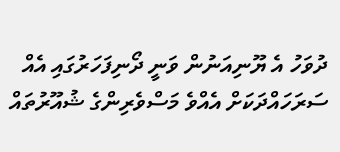ދުވަހު އެ ޔޫނިއަނުން ވަނީ ދޯނިފަހަރުގައި އެއް ސަރަހައްދަކަށް އެއްވެ މަސްވެރިންގެ ޝުއޫރުތައް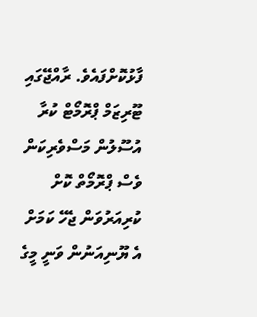ފާޅުކޮށްފައެވެ. ރާއްޖޭގައި ޓޫރިޒަމް ޕްރޮމޯޓް ކުރާ އުސޫލުން މަސްވެރިކަން ވެސް ޕްރޮމޯތް ކޮށް ކުރިއަރުވަން ޖެހޭ ކަމަށް އެ ޔޫނިއަނުން ވަނީ މީގެ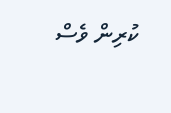ކުރިން ވެސް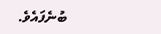ބުނެފައެވެ.